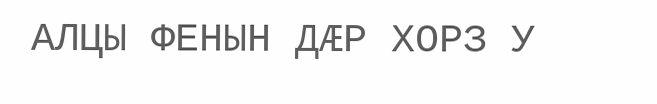АЛЦЫ ФЕНЫН ДÆР ХОРЗ У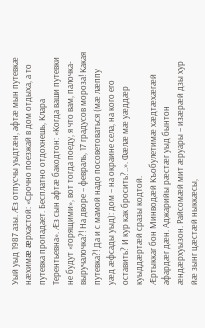Уый уыд 1987 азы. Æз отпусчы уыдтæн, афтæ мын путевкæ нæхимæ æрхастой: «Срочно поезжай в дом отдыха, а то путевка пропадает. Бесплатно отдохнешь, Клара Терентьевна». Æз сын афтæ бакодтон: «Когда ваши путевки не будут «горящими», вот тогда поеду, я что вам, палочка-выручалочка?! На дворе – февраль, 17 градусов мороза! Какая путевка?! Да и с мамой надо посоветоваться (мæ лæппу уæд æфсады уыд): дом – на окраине села, на кого его оставить? И кур как бросить?..». Фæлæ мæ уæддæр куыддæртæй сразы кодтой.
Æртыккаг бон Минводæй Къобулетимæ хæдтæхæгæй афардæг дæн. Аджарийы рæстæг уыд бынтон æндæрхуызон. Райсомæй мит æруары – изæрæй дзы хур йæ зынг цæстæй ныккæсы,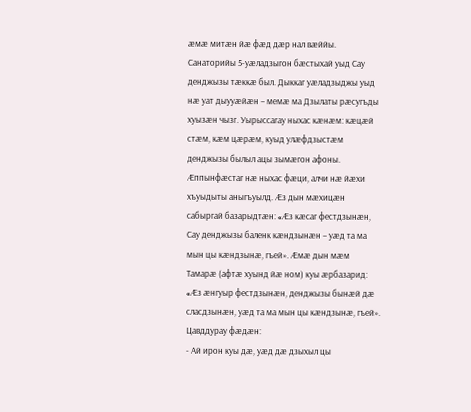æмæ митæн йæ фæд дæр нал вæййы. Санаторийы 5-уæладзыгон бæстыхай уыд Сау денджызы тæккæ был. Дыккаг уæладзыджы уыд нæ уат дыууæйæн – мемæ ма Дзылаты рæсугъды хуызæн чызг. Уырыссагау ныхас кæнæм: кæцæй стæм, кæм цæрæм, куыд улæфдзыстæм денджызы былыл ацы зымæгон афоны. Æппынфæстаг нæ ныхас фæци, алчи нæ йæхи хъуыдыты аныгъуылд. Æз дын мæхицæн сабыргай базарыдтæн: «Æз кæсаг фестдзынæн, Сау денджызы баленк кæндзынæн – уæд та ма мын цы кæндзынæ, гъей». Æмæ дын мæм Тамарæ (афтæ хуынд йæ ном) куы æрбазарид: «Æз æнгуыр фестдзынæн, денджызы бынæй дæ сласдзынæн, уæд та ма мын цы кæндзынæ, гъей». Цавддурау фæдæн:
- Ай ирон куы дæ, уæд дæ дзыхыл цы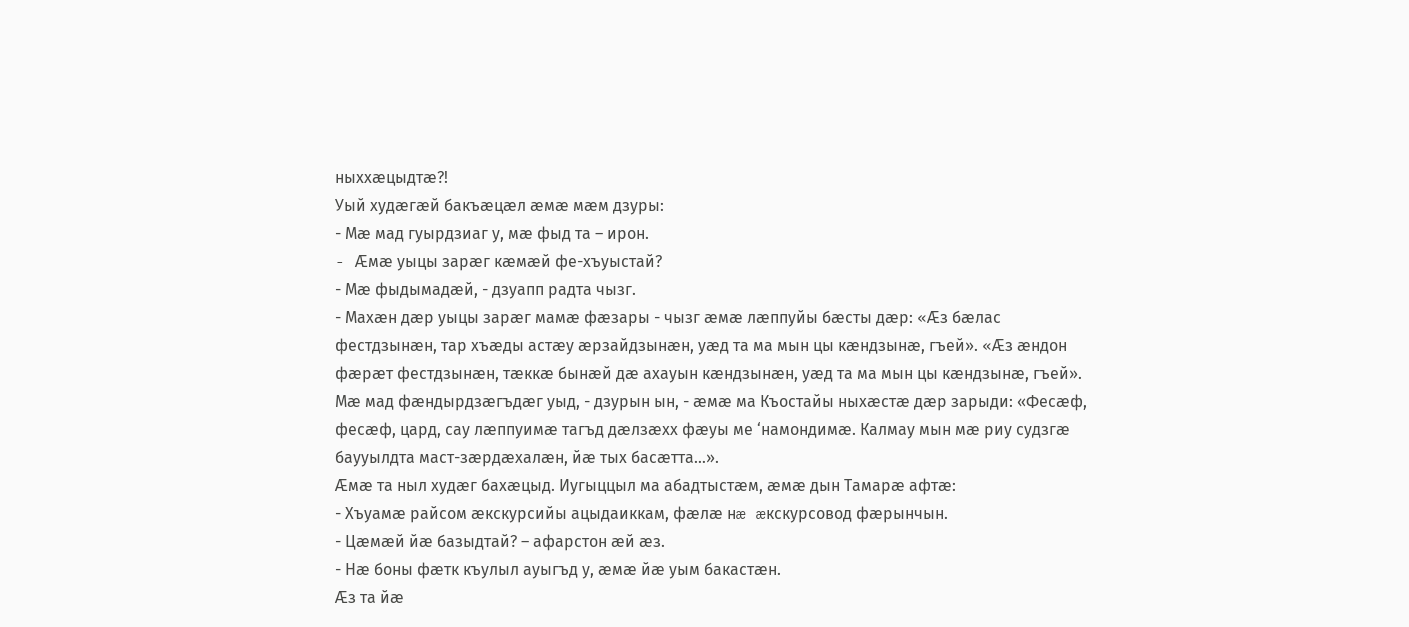ныххæцыдтæ?!
Уый худæгæй бакъæцæл æмæ мæм дзуры:
- Мæ мад гуырдзиаг у, мæ фыд та – ирон.
- Æмæ уыцы зарæг кæмæй фе-хъуыстай?
- Мæ фыдымадæй, - дзуапп радта чызг.
- Махæн дæр уыцы зарæг мамæ фæзары - чызг æмæ лæппуйы бæсты дæр: «Æз бæлас фестдзынæн, тар хъæды астæу æрзайдзынæн, уæд та ма мын цы кæндзынæ, гъей». «Æз æндон фæрæт фестдзынæн, тæккæ бынæй дæ ахауын кæндзынæн, уæд та ма мын цы кæндзынæ, гъей». Мæ мад фæндырдзæгъдæг уыд, - дзурын ын, - æмæ ма Къостайы ныхæстæ дæр зарыди: «Фесæф, фесæф, цард, сау лæппуимæ тагъд дæлзæхх фæуы ме ‘намондимæ. Калмау мын мæ риу судзгæ баууылдта маст-зæрдæхалæн, йæ тых басæтта…».
Æмæ та ныл худæг бахæцыд. Иугыццыл ма абадтыстæм, æмæ дын Тамарæ афтæ:
- Хъуамæ райсом æкскурсийы ацыдаиккам, фæлæ нæ æкскурсовод фæрынчын.
- Цæмæй йæ базыдтай? – афарстон æй æз.
- Нæ боны фæтк къулыл ауыгъд у, æмæ йæ уым бакастæн.
Æз та йæ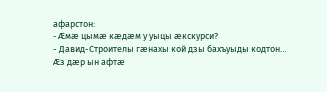афарстон:
- Æмæ цымæ кæдæм у уыцы æкскурси?
- Давид-Строителы гæнахы кой дзы бахъуыды кодтон…
Æз дæр ын афтæ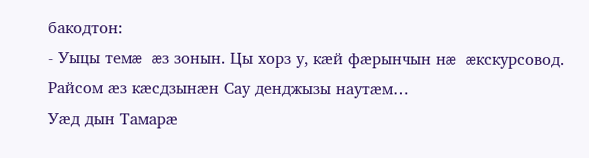бакодтон:
- Уыцы темæ æз зонын. Цы хорз у, кæй фæрынчын нæ æкскурсовод. Райсом æз кæсдзынæн Сау денджызы наутæм…
Уæд дын Тамарæ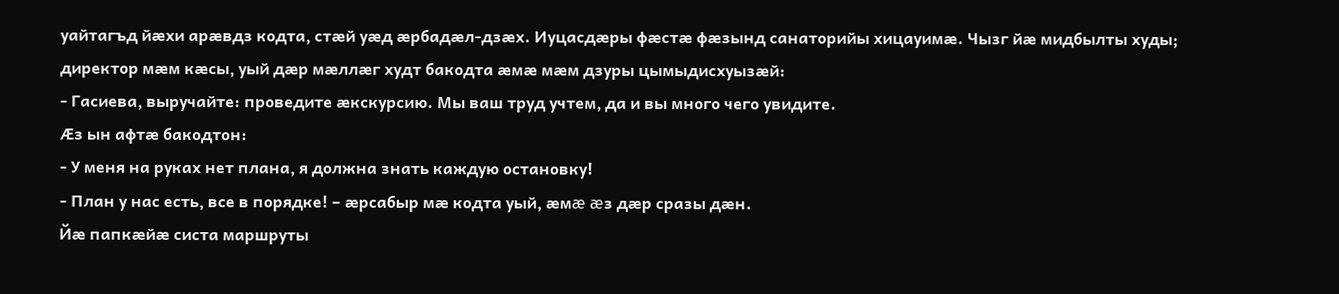уайтагъд йæхи арæвдз кодта, стæй уæд æрбадæл-дзæх. Иуцасдæры фæстæ фæзынд санаторийы хицауимæ. Чызг йæ мидбылты худы; директор мæм кæсы, уый дæр мæллæг худт бакодта æмæ мæм дзуры цымыдисхуызæй:
- Гасиева, выручайте: проведите æкскурсию. Мы ваш труд учтем, да и вы много чего увидите.
Æз ын афтæ бакодтон:
- У меня на руках нет плана, я должна знать каждую остановку!
- План у нас есть, все в порядке! – æрсабыр мæ кодта уый, æмæ æз дæр сразы дæн.
Йæ папкæйæ систа маршруты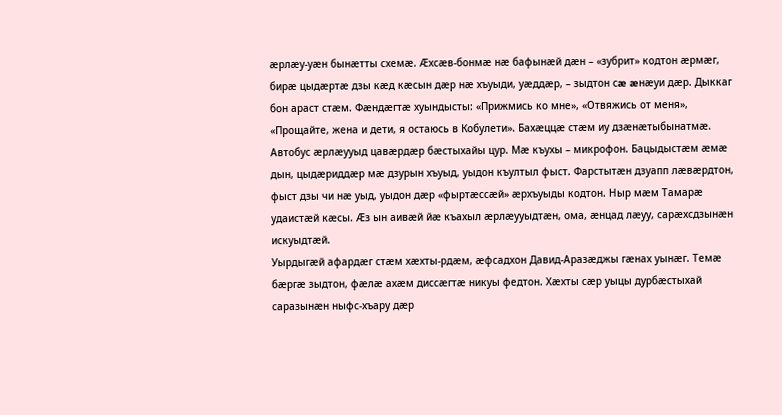æрлæу-уæн бынæтты схемæ. Æхсæв-бонмæ нæ бафынæй дæн – «зубрит» кодтон æрмæг, бирæ цыдæртæ дзы кæд кæсын дæр нæ хъуыди, уæддæр, – зыдтон сæ æнæуи дæр. Дыккаг бон араст стæм. Фæндæгтæ хуындысты: «Прижмись ко мне», «Отвяжись от меня», «Прощайте, жена и дети, я остаюсь в Кобулети». Бахæццæ стæм иу дзæнæтыбынатмæ. Автобус æрлæууыд цавæрдæр бæстыхайы цур. Мæ къухы – микрофон. Бацыдыстæм æмæ дын, цыдæриддæр мæ дзурын хъуыд, уыдон къултыл фыст. Фарстытæн дзуапп лæвæрдтон, фыст дзы чи нæ уыд, уыдон дæр «фыртæссæй» æрхъуыды кодтон. Ныр мæм Тамарæ удаистæй кæсы. Æз ын аивæй йæ къахыл æрлæууыдтæн, ома, æнцад лæуу, сарæхсдзынæн искуыдтæй.
Уырдыгæй афардæг стæм хæхты-рдæм, æфсадхон Давид-Аразæджы гæнах уынæг. Темæ бæргæ зыдтон, фæлæ ахæм диссæгтæ никуы федтон. Хæхты сæр уыцы дурбæстыхай саразынæн ныфс-хъару дæр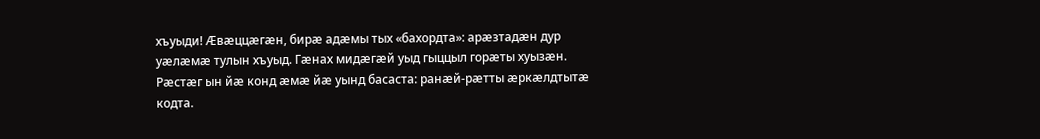хъуыди! Æвæццæгæн, бирæ адæмы тых «бахордта»: арæзтадæн дур уæлæмæ тулын хъуыд. Гæнах мидæгæй уыд гыццыл горæты хуызæн. Рæстæг ын йæ конд æмæ йæ уынд басаста: ранæй-рæтты æркæлдтытæ кодта.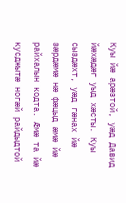Куы йæ арæзтой, уæд Давид йæхæдæг уыд хæсты. Куы сыздæхт, уæд гæнах йæ зæрдæмæ нæ фæцыд æмæ йæ райхалын кодта. Æмæ та йæ кусджытæ ногæй райдыдтой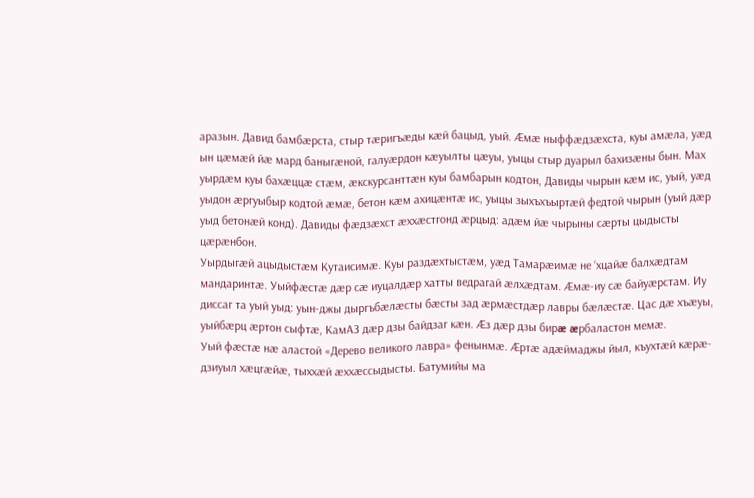аразын. Давид бамбæрста, стыр тæригъæды кæй бацыд, уый. Æмæ ныффæдзæхста, куы амæла, уæд ын цæмæй йæ мард баныгæной, галуæрдон кæуылты цæуы, уыцы стыр дуарыл бахизæны бын. Мах уырдæм куы бахæццæ стæм, æкскурсанттæн куы бамбарын кодтон, Давиды чырын кæм ис, уый, уæд уыдон æргуыбыр кодтой æмæ, бетон кæм ахицæнтæ ис, уыцы зыхъхъыртæй федтой чырын (уый дæр уыд бетонæй конд). Давиды фæдзæхст æххæстгонд æрцыд: адæм йæ чырыны сæрты цыдысты цæрæнбон.
Уырдыгæй ацыдыстæм Кутаисимæ. Куы раздæхтыстæм, уæд Тамарæимæ не ‘хцайæ балхæдтам мандаринтæ. Уыйфæстæ дæр сæ иуцалдæр хатты ведрагай æлхæдтам. Æмæ-иу сæ байуæрстам. Иу диссаг та уый уыд: уын-джы дыргъбæлæсты бæсты зад æрмæстдæр лавры бæлæстæ. Цас дæ хъæуы, уыйбæрц æртон сыфтæ, КамАЗ дæр дзы байдзаг кæн. Æз дæр дзы бирæ æрбаластон мемæ.
Уый фæстæ нæ аластой «Дерево великого лавра» фенынмæ. Æртæ адæймаджы йыл, къухтæй кæрæ-дзиуыл хæцгæйæ, тыххæй æххæссыдысты. Батумийы ма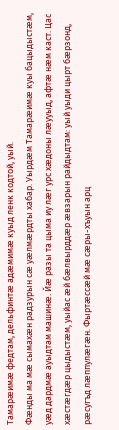Тамарæимæ федтам, дельфинтæ адæмимæ куыд ленк кодтой, уый.
Фæнды ма мæ сымахæн радзурын сæ уæлмæрдты хабар. Уырдæм Тамарæимæ куы бацыдыстæм, уæд дардмæ ауыдтам машинæ. Йæ разы та цыма иу лæг урс хæдоны лæууыд, афтæ нæм каст. Цас хæстæгдæр цыдыстæм, уыйас æй бæлвырддæр æвзарын райдыдтам: уый уыди цырт бæрзонд, рæсугъд лæппулæгæн. Фыртæссæй мæ сæры-хъуын арц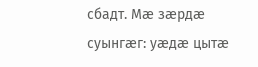сбадт. Мæ зæрдæ суынгæг: уæдæ цытæ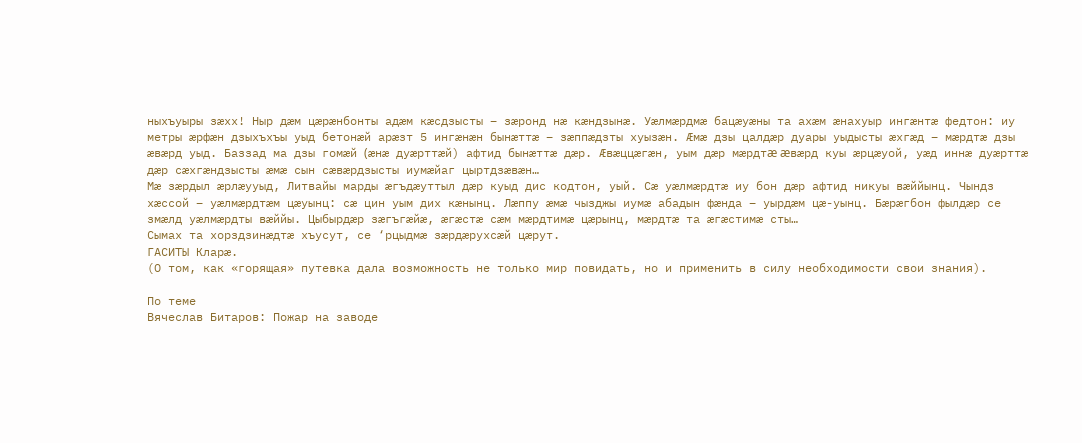ныхъуыры зæхх! Ныр дæм цæрæнбонты адæм кæсдзысты – зæронд нæ кæндзынæ. Уæлмæрдмæ бацæуæны та ахæм æнахуыр ингæнтæ федтон: иу метры æрфæн дзыхъхъы уыд бетонæй арæзт 5 ингæнæн бынæттæ – зæппæдзты хуызæн. Æмæ дзы цалдæр дуары уыдысты æхгæд – мæрдтæ дзы æвæрд уыд. Баззад ма дзы гомæй (æнæ дуæрттæй) афтид бынæттæ дæр. Æвæццæгæн, уым дæр мæрдтæ æвæрд куы æрцæуой, уæд иннæ дуæрттæ дæр сæхгæндзысты æмæ сын сæвæрдзысты иумæйаг цыртдзæвæн…
Мæ зæрдыл æрлæууыд, Литвайы марды æгъдæуттыл дæр куыд дис кодтон, уый. Сæ уæлмæрдтæ иу бон дæр афтид никуы вæййынц. Чындз хæссой – уæлмæрдтæм цæуынц: сæ цин уым дих кæнынц. Лæппу æмæ чызджы иумæ абадын фæнда – уырдæм цæ-уынц. Бæрæгбон фылдæр се змæлд уæлмæрдты вæййы. Цыбырдæр зæгъгæйæ, æгæстæ сæм мæрдтимæ цæрынц, мæрдтæ та æгæстимæ сты…
Сымах та хорздзинæдтæ хъусут, се ‘рцыдмæ зæрдæрухсæй цæрут.
ГАСИТЫ Кларæ.
(О том, как «горящая» путевка дала возможность не только мир повидать, но и применить в силу необходимости свои знания).

По теме
Вячеслав Битаров: Пожар на заводе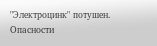"Электроцинк" потушен. Опасности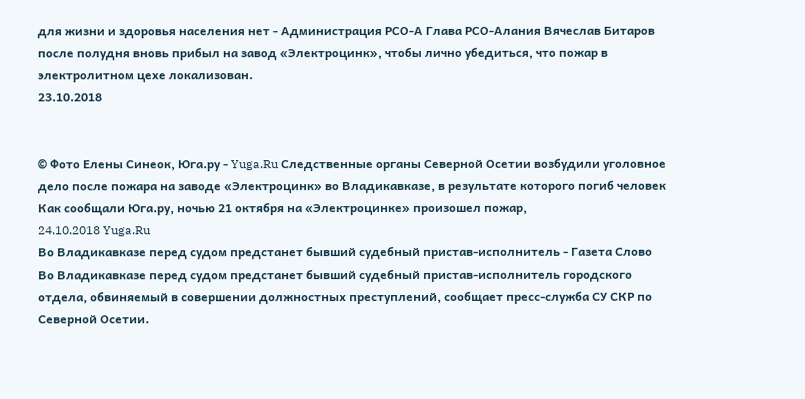для жизни и здоровья населения нет - Администрация РСО-А Глава РСО-Алания Вячеслав Битаров после полудня вновь прибыл на завод «Электроцинк», чтобы лично убедиться, что пожар в электролитном цехе локализован.
23.10.2018


© Фото Елены Синеок, Юга.ру - Yuga.Ru Следственные органы Северной Осетии возбудили уголовное дело после пожара на заводе «Электроцинк» во Владикавказе, в результате которого погиб человек Как сообщали Юга.ру, ночью 21 октября на «Электроцинке» произошел пожар,
24.10.2018 Yuga.Ru
Во Владикавказе перед судом предстанет бывший судебный пристав-исполнитель - Газета Слово Во Владикавказе перед судом предстанет бывший судебный пристав-исполнитель городского отдела, обвиняемый в совершении должностных преступлений, сообщает пресс-служба СУ СКР по Северной Осетии.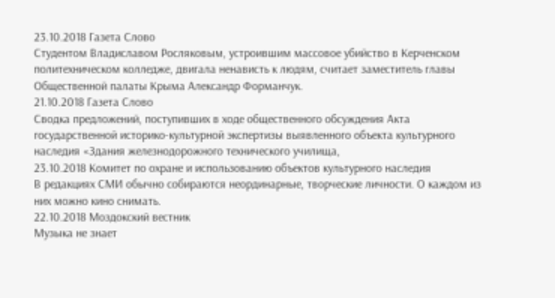23.10.2018 Газета Слово
Студентом Владиславом Росляковым, устроившим массовое убийство в Керченском политехническом колледже, двигала ненависть к людям, считает заместитель главы Общественной палаты Крыма Александр Форманчук.
21.10.2018 Газета Слово
Сводка предложений, поступивших в ходе общественного обсуждения Акта государственной историко-культурной экспертизы выявленного объекта культурного наследия «Здания железнодорожного технического училища,
23.10.2018 Комитет по охране и использованию объектов культурного наследия
В редакциях СМИ обычно собираются неординарные, творческие личности. О каждом из них можно кино снимать.
22.10.2018 Моздокский вестник
Музыка не знает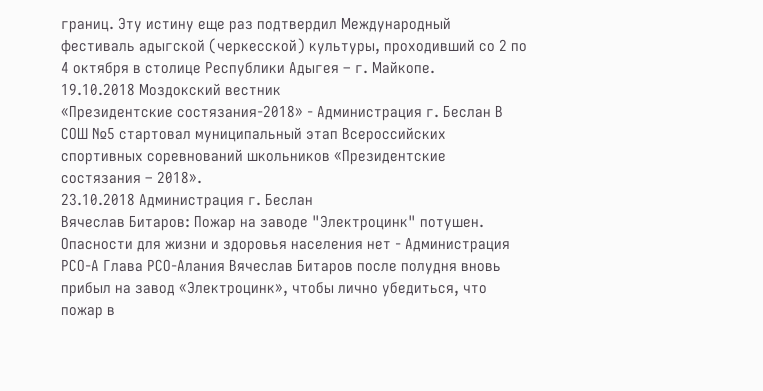границ. Эту истину еще раз подтвердил Международный фестиваль адыгской (черкесской) культуры, проходивший со 2 по 4 октября в столице Республики Адыгея – г. Майкопе.
19.10.2018 Моздокский вестник
«Президентские состязания-2018» - Администрация г. Беслан В СОШ №5 стартовал муниципальный этап Всероссийских спортивных соревнований школьников «Президентские состязания – 2018».
23.10.2018 Администрация г. Беслан
Вячеслав Битаров: Пожар на заводе "Электроцинк" потушен. Опасности для жизни и здоровья населения нет - Администрация РСО-А Глава РСО-Алания Вячеслав Битаров после полудня вновь прибыл на завод «Электроцинк», чтобы лично убедиться, что пожар в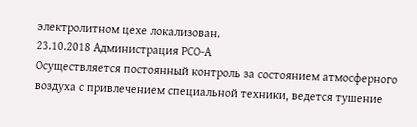электролитном цехе локализован.
23.10.2018 Администрация РСО-А
Осуществляется постоянный контроль за состоянием атмосферного воздуха с привлечением специальной техники, ведется тушение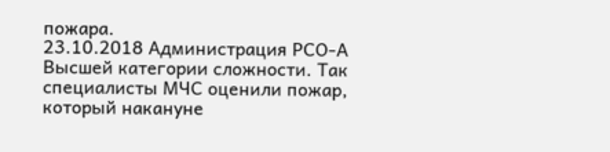пожара.
23.10.2018 Администрация РСО-А
Высшей категории сложности. Так специалисты МЧС оценили пожар, который накануне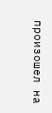произошел на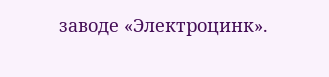заводе «Электроцинк».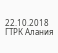22.10.2018 ГТРК Алания